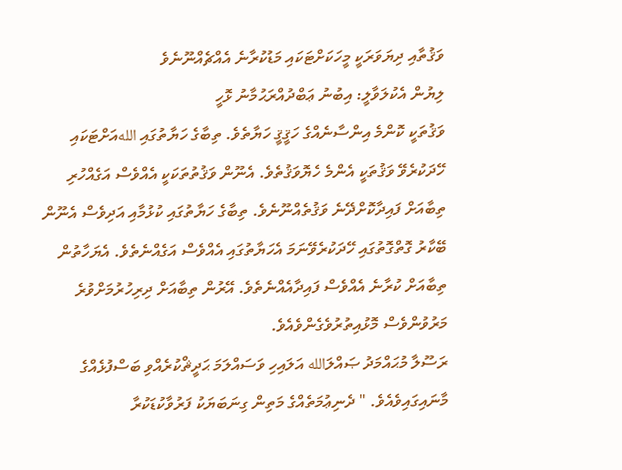ވަޤުތާއި ދިޔަވަރަކީ މީހަކަށްޓަކައި މަޑުކުރާނެ އެއްޗެއްނޫނެވެ
ލިޔުން އެކުލަވާލީ: އިބުނު ޢަބްދުއްރަޙުމާނު ޅޮހީ
ވަޤުތަކީ ކޮންމެ އިންސާނެއްގެ ހަޤީޤީ ހަޔާތެވެ. ތިބާގެ ހަޔާތުގައި اللهއަށްޓަކައި ހޭދަކުރެވޭ ވަޤުތަކީ އެންމެ ހެޔޮވަޤުތެވެ. އެނޫން ވަޤުތުތަކަކީ އެއްވެސް އަގެއްހުރި ތިބާއަށް ފައިދާކޮށްދޭނެ ވަޤުތެއްނޫނެވެ. ތިބާގެ ހަޔާތުގައި ކުޅުމާއި އަދިވެސް އެނޫން ބޭކާރު ގޮތްގޮތުގައި ހޭދަކުރެވޭނަމަ އެހަޔާތުގައި އެއްވެސް އަގެއްނެތެވެ. އެޔަހާތުން ތިބާއަށް ކުރާނެ އެއްވެސް ފައިދާއެއްނެތެވެ. އޭރުން ތިބާއަށް ދިރިހުރުމަށްވުރެ މަރުވުންވެސް މޮޅުއިތުރުވެގެންވެއެވެ.
ރަސޫލާ މުޙައްމަދު ޞައްލަالله އަލައިހި ވަސައްލަމަ ޙަދީޘްކުރެއްވި ބަސްފުޅެއްގެ މާނައިގައިވެއެވެ. " ދެނިޢުމަތެއްގެ މަތިން ގިނަބަޔަކު ފަރުވާކުޑަކުރާ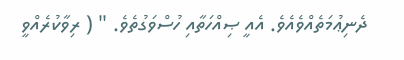ދެނިޢުމަތެއްވެއެވެ. އެއީ ޞިއްހަތާއި ހުސްވަގުތެވެ. " ( ރިވާކުރެއްވީ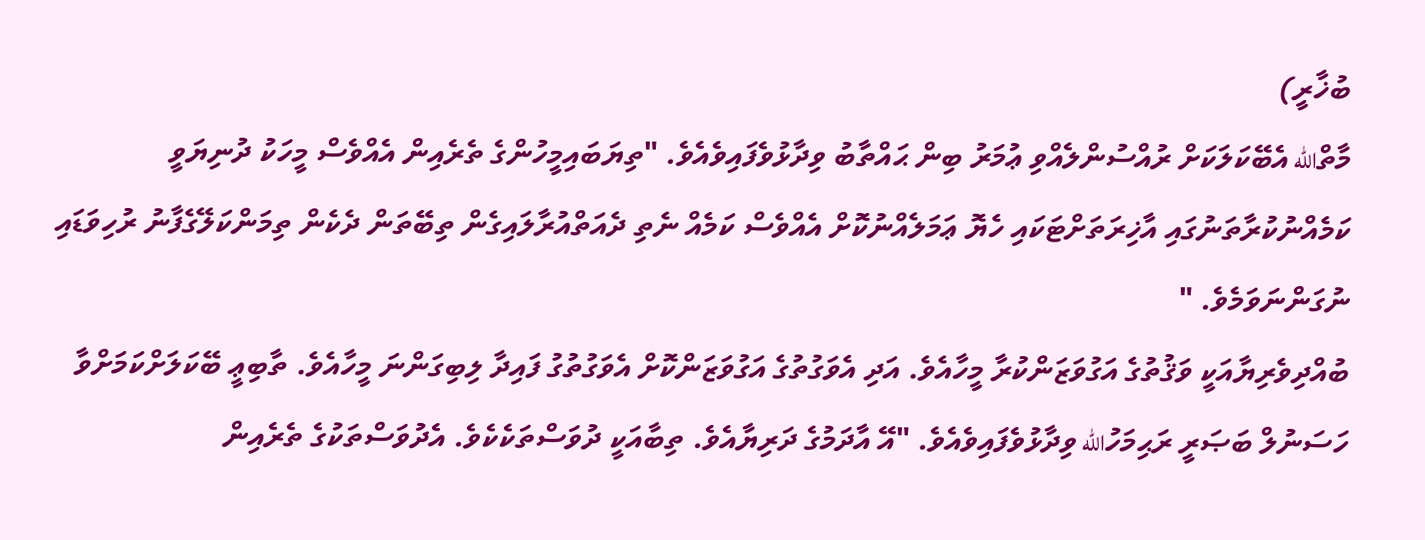ބުޚާރީ)
މާތްالله އެބޭކަލަކަށް ރުއްސުންލެއްވި ޢުމަރު ބިން ޙައްތާބު ވިދާޅުވެފައިވެއެވެ. "ތިޔަބައިމީހުންގެ ތެރެއިން އެއްވެސް މީހަކު ދުނިޔަވީ ކަމެއްނުކުރާތަނުގައި އާޚިރަތަށްޓަކައި ހެޔޮ ޢަމަލެއްނުކޮށް އެއްވެސް ކަމެއް ނެތި ދެއަތްއުރާލައިގެން ތިބޭތަން ދެކެން ތިމަންކަލޭގެފާނު ރުހިވަޑައި ނުގަންނަވަމެވެ. "
ބުއްދިވެރިޔާއަކީ ވަޤުތުގެ އަގުވަޒަންކުރާ މީހާއެވެ. އަދި އެވަގުތުގެ އަގުވަޒަންކޮށް އެވަގުތުގު ފައިދާ ލިބިގަންނަ މީހާއެވެ. ތާބިޢީ ބޭކަލަށްކަމަށްވާ ހަސަނުލް ބަޞަރީ ރަޙިމަހުالله ވިދާޅުވެފައިވެއެވެ. "އޭ އާދަމުގެ ދަރިޔާއެވެ. ތިބާއަކީ ދުވަސްތަކެކެވެ. އެދުވަސްތަކުގެ ތެރެއިން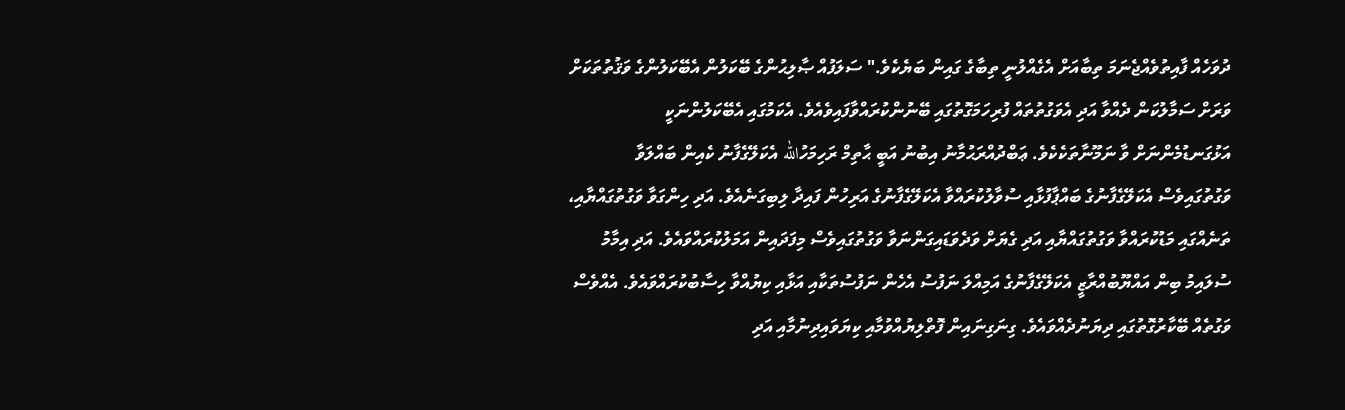ދުވަހެއް ފާއިތުވެއްޖެނަމަ ތިބާއަށް އެގެއްލުނީ ތިބާގެ ގައިން ބަޔެކެވެ." ސަލަފުއް ޞާލިޙުންގެ ބޭކަލުން އެބޭކަލުންގެ ވަޤުތުތަކަށް ވަރަށް ސަމާލުކަން ދެއްވާ އަދި އެވަގުތުތައް ފުރިހަމަގޮތުގައި ބޭނުންކުރައްވާފައިވެއެވެ. އެކަމުގައި އެބޭކަލުންނަކީ އަޅުގަނޑުމެންނަށް ވާ ނަމޫނާތަކެކެވެ. ޢަބްދުއްރަޙުމާނު އިބުނު އަބީ ޙާތިމް ރަހިމަހުالله އެކަލޭގެފާނު ކެއިން ބައްލަވާ ވަގުތުގައިވެސް އެކަލޭގެފާނުގެ ބައްޕާފުޅާއި ސުވާލުކުރައްވާ އެކަލޭގެފާނުގެ އަރިހުން ފައިދާ ލިބިގަނެއެވެ. އަދި ހިންގަވާ ވަގުތުގައްޔާއި، ތަނެއްގައި މަޑުކުރައްވާ ވަގުތުގައްޔާއި އަދި ގެޔަށް ވަދެވަޑައިގަންނަވާ ވަގުތުގައިވެސް މިފަދައިން އަމަލުކުރައްވައެވެ. އަދި އިމާމު ސުލައިމު ބިން އައްޔޫބުއްރާޒީ އެކަލޭގެފާނުގެ އަމިއްލަ ނަފުސު އެހެން ނަފުސުތަކާއި އަޅާއި ކިޔުއްވާ ހިސާބުކުރައްވައެވެ. އެއްވެސް ވަގުތެއް ބޭކާރުގޮތުގައި ދިޔަނުދެއްވައެވެ. ގިނަގިނައިން ފޮތްލިޔުއްވުމާއި ކިޔަވައިދިނުމާއި އަދި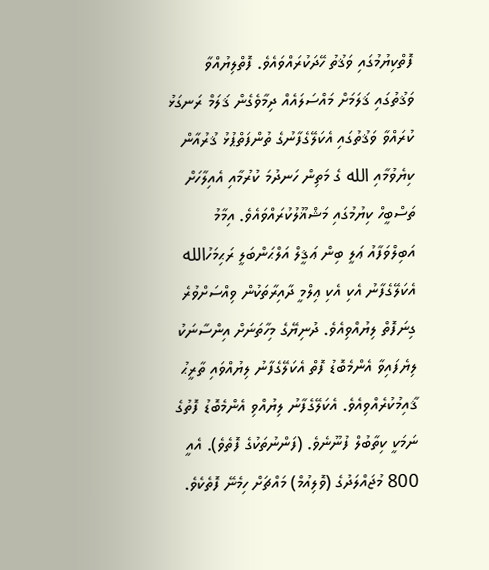ފޮތްކިޔުމުގައި ވަޤުތު ހޭދަކުރައްވައެވެ. ފޮތްލިޔުއްވާ ވަޤުތުގައި ޤަލަމަށް މައްސަލައެއް ދިމާވެގެން ޤަލަމް ރަނގަޅު ކުރައްވާ ވަޤުތުގައި އެކަލޭގެފާނުގެ ތުންފަތްޕުޅު ޤުރުއާން ކިޔެވުމާއި الله ގެ މަތިން ހަނދުމަ ކުރުމާއި އެއިލާހަށް ތަސްބީހް ކިޔުމުގައި މަޝްޣޫލުކުރައްވައެވެ. އިމާމު އަބިލްވަފާއު ޢަލީ ބިން ޢަޤީލް އަލްޙަންބަލީ ރަޙިމަހުالله އެކަލޭގެފާނު އެކި އެކި ޢިލްމީ ދާއިރާތަކުން ވިއްސަށްވުރެ ގިނަފޮތް ލިޔުއްވިއެވެ. ދުނިޔޭގެ މިހާތަނަށް އިންސާނަކު ލިޔެފައިވާ އެންމެބޮޑު ފޮތް އެކަލޭގެފާނު ލިޔުއްވައި ތާރީޙު ޤާއިމުކުރެއްވިއެވެ. އެކަލޭގެފާނު ލިޔުއްވި އެންމެބޮޑު ފޮތުގެ ނަމަކީ ކިތާބުލް ފުނޫނެވެ. (ފަންނުތަކުގެ ފޮތެވެ). އެއީ 800 މުޖައްލަދުގެ (ވޮލިއުމް) މައްޗަށް ހިމެނޭ ފޮތެކެވެ.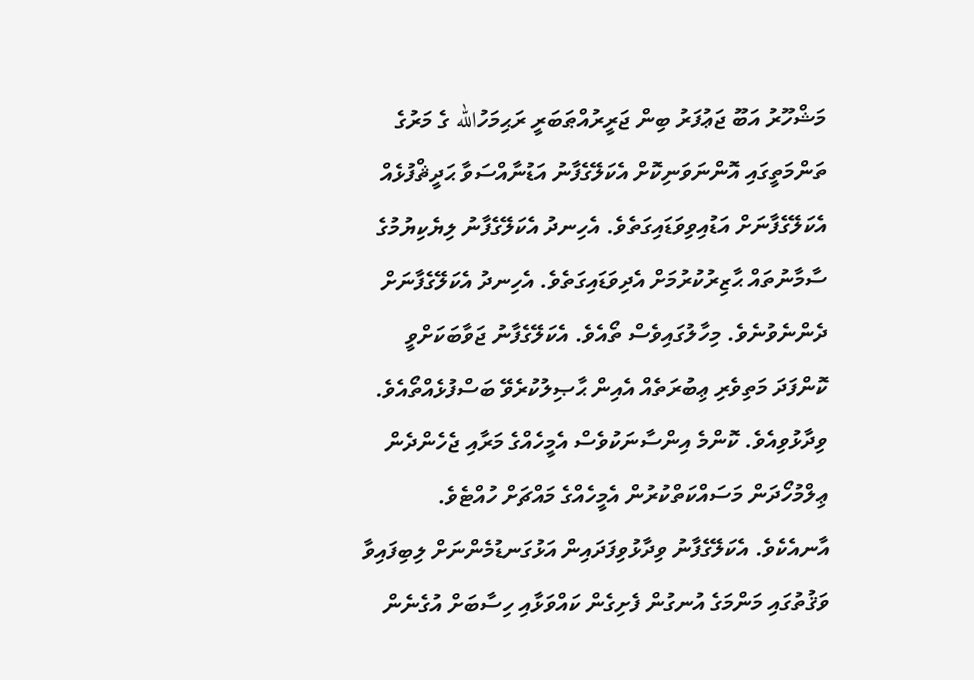މަޝްހޫރު އަބޫ ޖަޢުފަރު ބިން ޖަރީރުއްޠަބަރީ ރަޙިމަހުالله ގެ މަރުގެ ތަންމަތީގައި އޮންނަވަނިކޮށް އެކަލޭގެފާނު އަޑުނާއްސަވާ ޙަދީޘްފުޅެއް އެކަލޭގެފާނަށް އަޑުއިވިވަޑައިގަތެވެ. އެހިނދު އެކަލޭގެފާނު ލިޔެކިޔުމުގެ ސާމާނުތައް ޙާޒިރުކުރުމަށް އެދިވަޑައިގަތެވެ. އެހިނދު އެކަލޭގެފާނަށް ދެންނެވުނެވެ. މިހާލުގައިވެސް ތޯއެވެ. އެކަލޭގެފާނު ޖަވާބަކަށްވީ ކޮންފަދަ މަތިވެރި ޢިބުރަތެއް އެއިން ޙާޞިލުކުރެވޭ ބަސްފުޅެއްތޯއެވެ. ވިދާޅުވިއެވެ. ކޮންމެ އިންސާނަކުވެސް އެމީހެއްގެ މަރާއި ޖެހެންދެން ޢިލްމުހޯދަން މަސައްކަތްކުރުން އެމީހެއްގެ މައްޗަށް ހުއްޓެވެ. އާނއެކެވެ. އެކަލޭގެފާނު ވިދާޅުވިފަދައިން އަޅުގަނޑުމެންނަށް ލިބިފައިވާ ވަޤުތުގައި މަންމަގެ އުނގުން ފެށިގެން ކައްވަޅާއި ހިސާބަށް އުގެނެން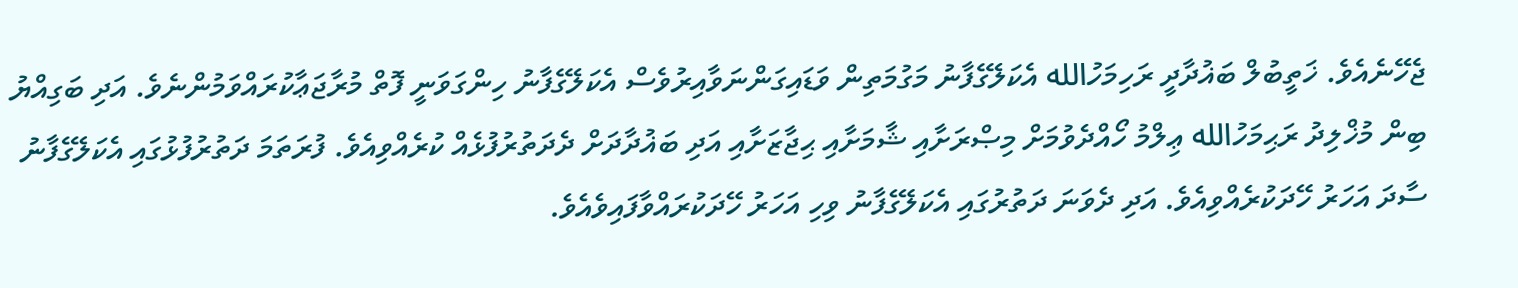ޖެހޭނެއެވެ. ޚަތީބުލް ބަޣުދާދީ ރަހިމަހުالله އެކަލޭގެފާނު މަގުމަތިން ވަޑައިގަންނަވާއިރުވެސް އެކަލޭގެފާނު ހިންގަވަނީ ފޮތް މުރާޖަޢާކުރައްވަމުންނެވެ. އަދި ބަގިއްޔު ބިން މުޚްލިދު ރަޙިމަހުالله ޢިލްމު ހޯއްދެވުމަށް މިޞްރަށާއި ޝާމަށާއި ޙިޖާޒަށާއި އަދި ބަޣުދާދަށް ދެދަތުރުފުޅެއް ކުރެއްވިއެވެ. ފުރަތަމަ ދަތުރުފުޅުގައި އެކަލޭގެފާނު ސާދަ އަހަރު ހޭދަކުރެއްވިއެވެ. އަދި ދެވަނަ ދަތުރުގައި އެކަލޭގެފާނު ވިހި އަހަރު ހޭދަކުރައްވާފައިވެއެވެ.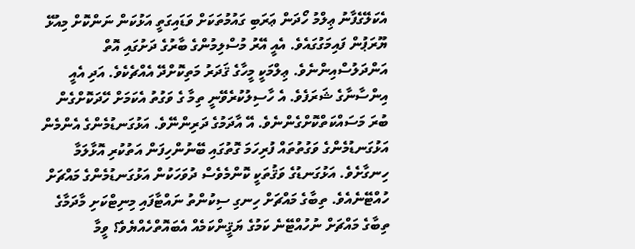އެކަލޭގެފާނު ޢިލްމު ހޯދަން ޢަރަބި ގައުމުތަކަށް ވަޑައިގަތީ އަޅުކަން ނަންކޮށް މިއުޅޭ ޔޫރަޕުން ފައިމަގުގައެވެ. އެއީ އޭރު މުސްލިމުންގެ ބާރުގެ ދަށުގައި އޮތް އަންދަލުސްއިންނެވެ. ޢިލްމަކީ މީހާގެ ޤަދަރު މަތިކޮށްދޭ އެއްޗެކެވެ. އަދި އެއީ އިންސާނާގެ ޝަރަފެވެ. އެ ހާސިލުކުރެވޭނީ ތިމާ ގެ ވަގުތު އެކަމަށް ހޭދަކޮށްގެން ބުރަ މަސައްކަތްކޮށްގެންނެވެ. އޭ އާދަމުގެ ދަރިންނޭވެ. އަޅުގަނޑުމެންގެ އެންމެން އަޅުގަނޑުމެންގެ ވަގުތުތައް ފުރިހަމަ ގޮތުގައި ބޭނުންހިފަން އަތުކުރި އޮޅާލަމާ ހިނގާށެވެ. އަޅުގަނޑުގެ ވަޤުތަކީ ކޮންމެވެސް ދުވަހަކުން އަޅުގަނޑުމެންގެ މައްޗަށް ހުއްޓޭނެއެވެ. ތިބާގެ މައްޗަށް ހިނގި ސިކުންތު ނައްޓާފައި މިނިޓްކަށި މާދަމާގެ ތިބާގެ މައްޗަށް ނުހުއްޓޭނެ ކަމުގެ ޔަޤީންކަމެއް އެބައޮތްހެއްޔެވެ؟ ވީމާ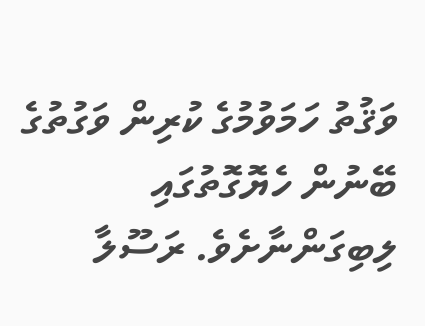ވަޤުތު ހަމަވުމުގެ ކުރިން ވަގުތުގެ ބޭނުން ހެޔޮގޮތުގައި ލިބިގަންނާށެވެ. ރަސޫލާ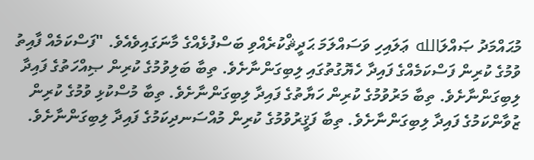މުޙައްމަދު ޞައްލަالله ޢަލައިހި ވަސައްލަމަ ޙަދީޘްކުރެއްވި ބަސްފުޅެއްގެ މާނަގައިވެއެވެ. "ފަސްކަމެއް ފާއިތު ވުމުގެ ކުރިން ފަސްކަމެއްގެ ފައިދާ ހެޔޮގުތުގައި ލިބިގަންނާށެވެ. ތިބާ ބަލިވުމުގެ ކުރިން ޞިއްހަތުގެ ފައިދާ ލިބިގަންނާށެވެ. ތިބާ މަރުވުމުގެ ކުރިން ހަޔާތުގެ ފައިދާ ލިބިގަންނާށެވެ. ތިބާ މުސްކުޅި ވުމުގެ ކުރިން ޒުވާންކަމުގެ ފައިދާ ލިބިގަންނާށެވެ. ތިބާ ފަޤީރުވުމުގެ ކުރިން މުއްސަނދިކަމުގެ ފައިދާ ލިބިގަންނާށެވެ.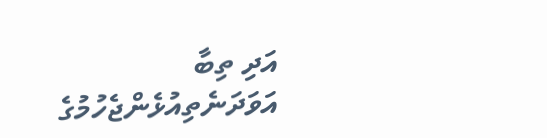އަދި ތިބާ އަވަދަނެތިއުޅެންޖެހުމުގެ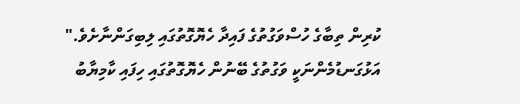ކުރިން ތިބާގެ ހުސްވަގުތުގެ ފައިދާ ހެޔޮގޮތުގައި ލިބިގަންނާށެވެ." އަޅުގަނޑުމެންނަކީ ވަގުތުގެ ބޭނުން ހެޔޮގޮތުގައި ހިފައި ކާމިޔާބު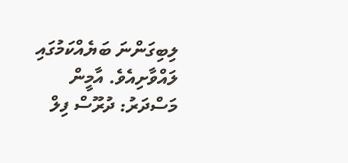ލިބިގަންނަ ބަޔެއްކަމުގައި ލައްވާށިއެވެ. އާމީން މަސްދަރު: ދުރޫސް ފިލް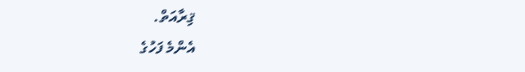ޤިރާއަތް.
އެންމެ ފަހުގެ